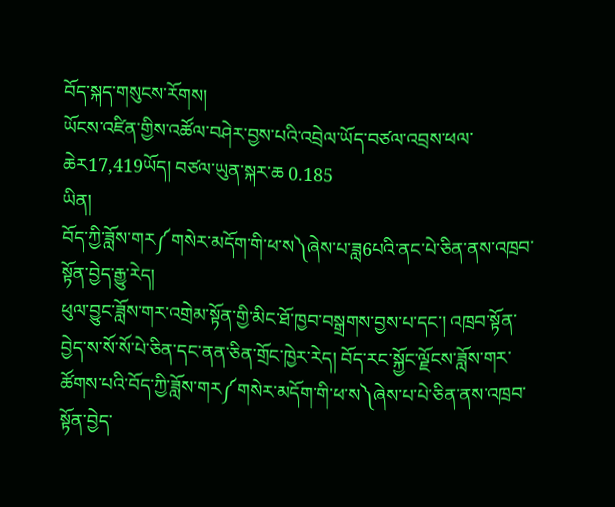བོད་སྐད་གསུངས་རོགས།
ཡོངས་འཛིན་གྱིས་འཚོལ་བཤེར་བྱས་པའི་འབྲེལ་ཡོད་བཙལ་འབྲས་ཕལ་ཆེར17,419ཡོད། བཙལ་ཡུན་སྐར་ཆ 0.185
ཡིན།
བོད་ཀྱི་ཟློས་གར༼གསེར་མདོག་གི་ཕ་ས༽ཞེས་པ་ཟླ6པའི་ནང་པེ་ཅིན་ནས་འཁྲབ་སྟོན་བྱེད་རྒྱུ་རེད།
ཕུལ་བྱུང་ཟློས་གར་འགྲེམ་སྟོན་གྱི་མིང་ཐོ་ཁྱབ་བསྒྲགས་བྱས་པ་དང་། འཁྲབ་སྟོན་བྱེད་ས་སོ་སོ་པེ་ཅིན་དང་ནན་ཅིན་གྲོང་ཁྱེར་རེད། བོད་རང་སྐྱོང་ལྗོངས་ཟློས་གར་ཚོགས་པའི་བོད་ཀྱི་ཟློས་གར༼གསེར་མདོག་གི་ཕ་ས༽ཞེས་པ་པེ་ཅིན་ནས་འཁྲབ་སྟོན་བྱེད་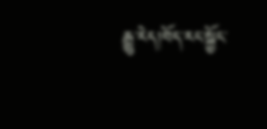རྒྱུ་རེད།བོད་རང་སྐྱོང་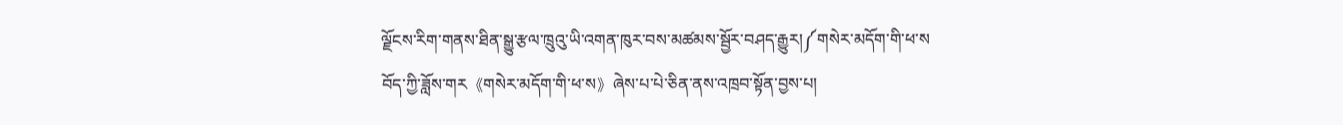ལྗོངས་རིག་གནས་ཐིན་སྒྱུ་རྩལ་ཁྲུའུ་ཡི་འགན་ཁུར་བས་མཚམས་སྦྱོར་བཤད་རྒྱུར།༼གསེར་མདོག་གི་ཕ་ས
བོད་ཀྱི་ཟློས་གར《གསེར་མདོག་གི་ཕ་ས》ཞེས་པ་པེ་ཅིན་ནས་འཁྲབ་སྟོན་བྱས་པ།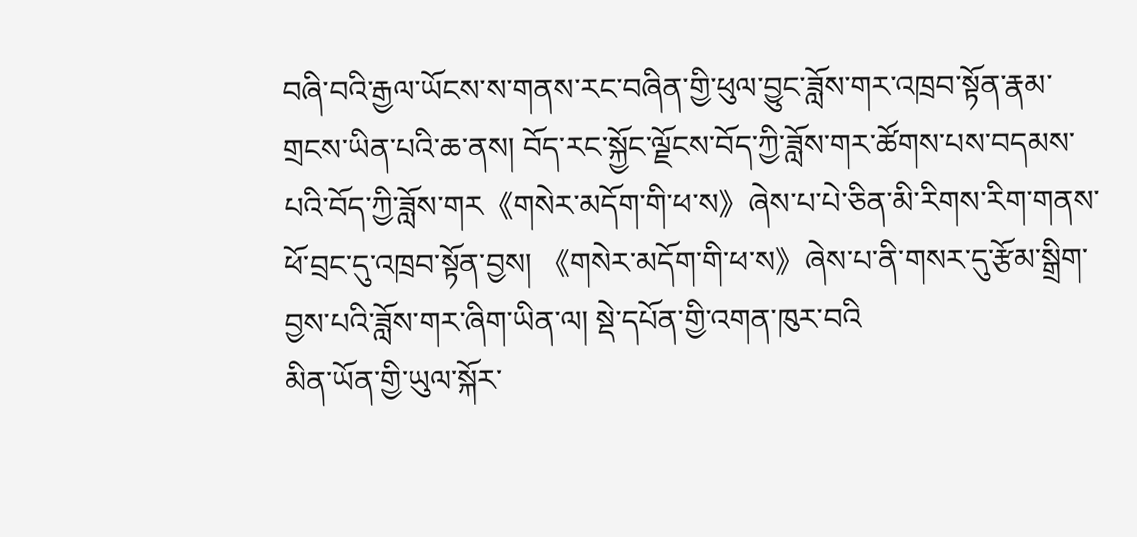བཞི་བའི་རྒྱལ་ཡོངས་ས་གནས་རང་བཞིན་གྱི་ཕུལ་བྱུང་ཟློས་གར་འཁྲབ་སྟོན་རྣམ་གྲངས་ཡིན་པའི་ཆ་ནས། བོད་རང་སྐྱོང་ལྗོངས་བོད་ཀྱི་ཟློས་གར་ཚོགས་པས་བདམས་པའི་བོད་ཀྱི་ཟློས་གར《གསེར་མདོག་གི་ཕ་ས》ཞེས་པ་པེ་ཅིན་མི་རིགས་རིག་གནས་ཕོ་བྲང་དུ་འཁྲབ་སྟོན་བྱས། 《གསེར་མདོག་གི་ཕ་ས》ཞེས་པ་ནི་གསར་དུ་རྩོམ་སྒྲིག་བྱས་པའི་ཟློས་གར་ཞིག་ཡིན་ལ། སྡེ་དཔོན་གྱི་འགན་ཁུར་བའི
མིན་ཡོན་གྱི་ཡུལ་སྐོར་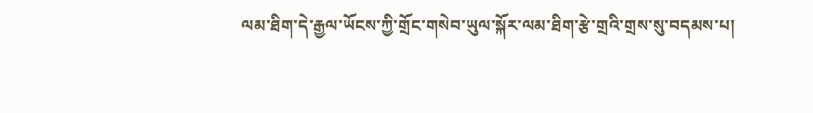ལམ་ཐིག་དེ་རྒྱལ་ཡོངས་ཀྱི་གྲོང་གསེབ་ཡུལ་སྐོར་ལམ་ཐིག་རྩེ་གྲའི་གྲས་སུ་བདམས་པ།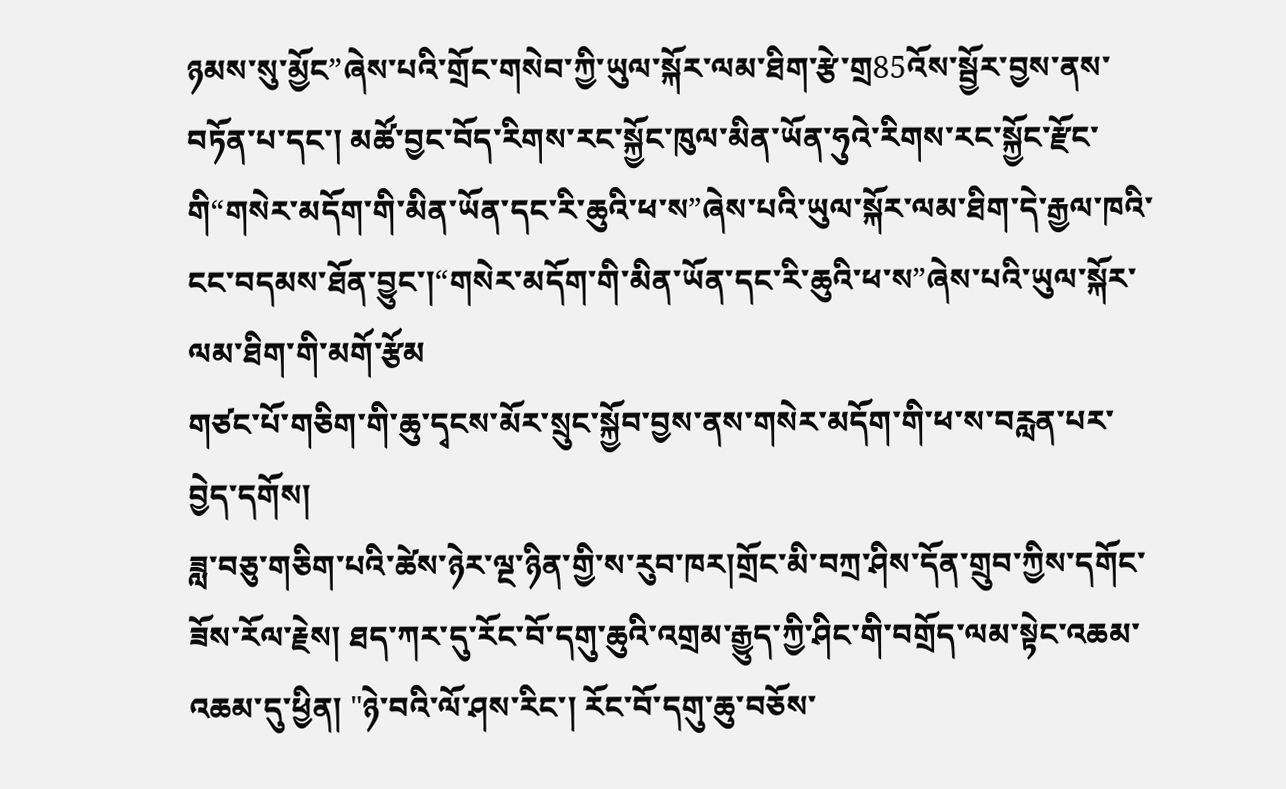ཉམས་སུ་མྱོང”ཞེས་པའི་གྲོང་གསེབ་ཀྱི་ཡུལ་སྐོར་ལམ་ཐིག་རྩེ་གྲ85འོས་སྦྱོར་བྱས་ནས་བཏོན་པ་དང་། མཚོ་བྱང་བོད་རིགས་རང་སྐྱོང་ཁུལ་མིན་ཡོན་ཧུའེ་རིགས་རང་སྐྱོང་རྫོང་གི“གསེར་མདོག་གི་མིན་ཡོན་དང་རི་ཆུའི་ཕ་ས”ཞེས་པའི་ཡུལ་སྐོར་ལམ་ཐིག་དེ་རྒྱལ་ཁའི་ངང་བདམས་ཐོན་བྱུང་།“གསེར་མདོག་གི་མིན་ཡོན་དང་རི་ཆུའི་ཕ་ས”ཞེས་པའི་ཡུལ་སྐོར་ལམ་ཐིག་གི་མགོ་རྩོམ
གཙང་པོ་གཅིག་གི་ཆུ་དྭངས་མོར་སྲུང་སྐྱོབ་བྱས་ནས་གསེར་མདོག་གི་ཕ་ས་བརླན་པར་བྱེད་དགོས།
ཟླ་བཅུ་གཅིག་པའི་ཚེས་ཉེར་ལྔ་ཉིན་གྱི་ས་རུབ་ཁར།གྲོང་མི་བཀྲ་ཤིས་དོན་གྲུབ་ཀྱིས་དགོང་ཟོས་རོལ་རྗེས། ཐད་ཀར་དུ་རོང་བོ་དགུ་ཆུའི་འགྲམ་རྒྱུད་ཀྱི་ཤིང་གི་བགྲོད་ལམ་སྟེང་འཆམ་འཆམ་དུ་ཕྱིན། "ཉེ་བའི་ལོ་ཤས་རིང་། རོང་བོ་དགུ་ཆུ་བཅོས་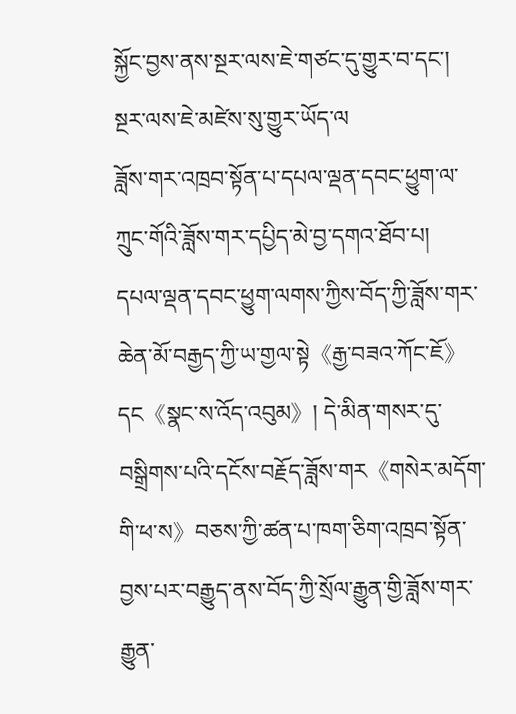སྐྱོང་བྱས་ནས་སྔར་ལས་ཇེ་གཙང་དུ་གྱུར་བ་དང་། སྔར་ལས་ཇེ་མཛེས་སུ་གྱུར་ཡོད་ལ
ཟློས་གར་འཁྲབ་སྟོན་པ་དཔལ་ལྡན་དབང་ཕྱུག་ལ་ཀྲུང་གོའི་ཟློས་གར་དཔྱིད་མེ་བྱ་དགའ་ཐོབ་པ།
དཔལ་ལྡན་དབང་ཕྱུག་ལགས་ཀྱིས་བོད་ཀྱི་ཟློས་གར་ཆེན་མོ་བརྒྱད་ཀྱི་ཡ་གྱལ་སྟེ《རྒྱ་བཟའ་ཀོང་ཇོ》དང《སྣང་ས་འོད་འབུམ》། དེ་མིན་གསར་དུ་བསྒྲིགས་པའི་དངོས་བརྗོད་ཟློས་གར《གསེར་མདོག་གི་ཕ་ས》བཅས་ཀྱི་ཚན་པ་ཁག་ཅིག་འཁྲབ་སྟོན་བྱས་པར་བརྒྱུད་ནས་བོད་ཀྱི་སྲོལ་རྒྱུན་གྱི་ཟློས་གར་རྒྱུན་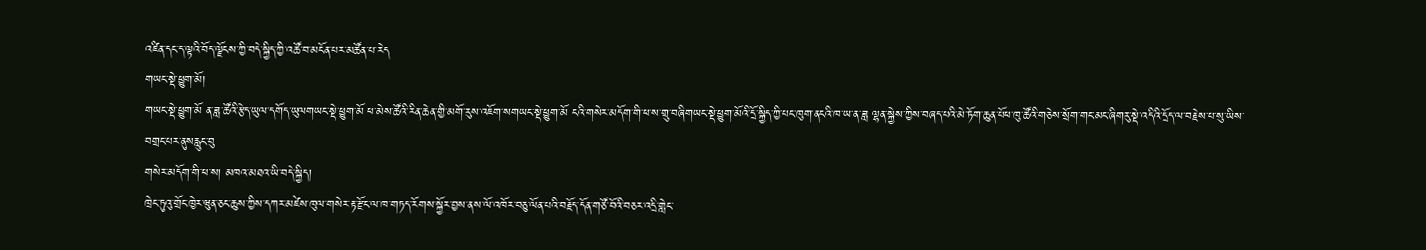འཛིན་དང་ད་ལྟའི་བོད་ལྗོངས་ཀྱི་བདེ་སྐྱིད་ཀྱི་འཚོ་བ་མངོན་པར་མཚོན་པ་རེད
གཡང་སྡེ་ཕྱུག་མོ།
གཡང་སྡེ་ཕྱུག་མོ ན་ཟླ་ཚོའི་རྩེད་ཡུལ་དགོད་ཡུལགཡང་སྡེ་ཕྱུག་མོ ཕ་མེས་ཚོའི་རིན་ཆེན་གྱི་མགོ་རུས་འཇོག་སགཡང་སྡེ་ཕྱུག་མོ ངའི་གསེར་མདོག་གི་ཕ་ས་གྲུ་བཞིགཡང་སྡེ་ཕྱུག་མོའི་དྲོ་སྐྱིད་ཀྱི་པང་ཁུག་ནངའི་ཁ་ཡ་ན་ཟླ ལྷན་སྐྱེས་ཀྱིས་བཞད་པའི་མེ་ཏོག་ཆུན་པོཕ་ཁུ་ཚོའི་གཅེས་སྲོག་གང་མང་ཞིགརུ་སྡེ་འདིའི་དྲོད་ལ་བརྗེས་པ་སུ་ཡིས་བགྲང་པར་ནུསརླུང་བུ
གསེར་མདོག་གི་ཕ་ས། མཁའ་མཐའ་ཡི་བདེ་སྐྱིད།
ཁྲེང་ཏུའུ་གྲོང་ཁྱེར་ཝུན་ཅང་ཆུས་ཀྱིས་དཀར་མཛེས་ཁུལ་གསེར་རྟ་རྫོང་ལ་ཁ་གཏད་རོགས་སྐྱོར་བྱས་ནས་ལོ་འཁོར་བཅུ་ལོན་པའི་བརྗོད་དོན་གཙོ་བོའི་བཅར་འདྲི་གླེང་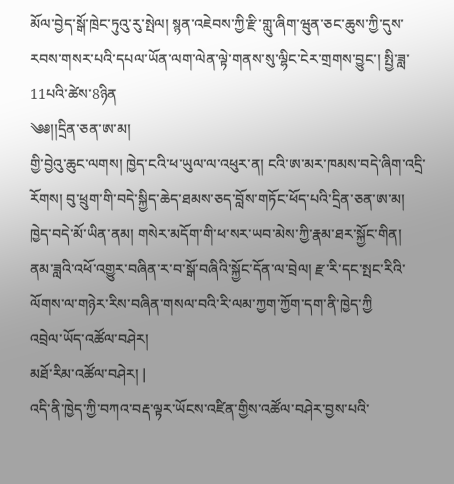མོལ་བྱེད་སྒོ་ཁྲེང་ཏུའུ་རུ་སྤེལ། སྙན་འཇེབས་ཀྱི་རྫི་གླུ་ཞིག་ཝུན་ཅང་ཆུས་ཀྱི་དུས་རབས་གསར་པའི་དཔལ་ཡོན་ལག་ལེན་ལྟེ་གནས་སུ་ལྷིང་ངེར་གྲགས་བྱུང་། སྤྱི་ཟླ་11པའི་ཚེས་8ཉིན
༄༅།།དྲིན་ཅན་ཨ་མ།
གྱི་བྱེའུ་ཆུང་ལགས། ཁྱེད་ངའི་ཕ་ཡུལ་ལ་འཕུར་ན། ངའི་ཨ་མར་ཁམས་བདེ་ཞིག་འདྲི་རོགས། བུ་ཕྲུག་གི་བདེ་སྐྱིད་ཆེད་ཐམས་ཅད་བློས་གཏོང་ཕོད་པའི་དྲིན་ཅན་ཨ་མ། ཁྱེད་བདེ་མོ་ཡིན་ནམ། གསེར་མདོག་གི་ཕ་སར་ཡབ་མེས་ཀྱི་རྣམ་ཐར་སྐྱོང་གིན། ནམ་ཟླའི་འཕོ་འགྱུར་བཞིན་ར་བ་སྒོ་བཞིའི་སྐྱོང་དོན་ལ་བྲེལ། རྫ་རི་དང་སྤང་རིའི་ལོགས་ལ་གཉེར་རིས་བཞིན་གསལ་བའི་རི་ལམ་ཀྱག་ཀྱོག་དག་ནི་ཁྱེད་ཀྱི
འབྲེལ་ཡོད་འཚོལ་བཤེར།
མཐོ་རིམ་འཚོལ་བཤེར། |
འདི་ནི་ཁྱེད་ཀྱི་བཀའ་བརྡ་ལྟར་ཡོངས་འཛིན་གྱིས་འཚོལ་བཤེར་བྱས་པའི་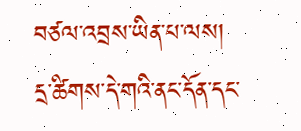བཙལ་འབྲས་ཡིན་པ་ལས། དྲ་ཚིགས་དེ་གའི་ནང་དོན་དང་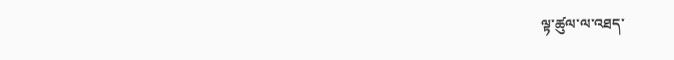ལྟ་ཚུལ་ལ་འཐད་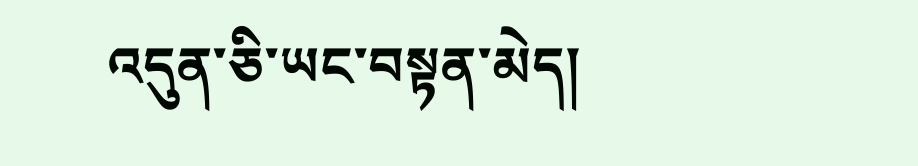འདུན་ཅི་ཡང་བསྟན་མེད།